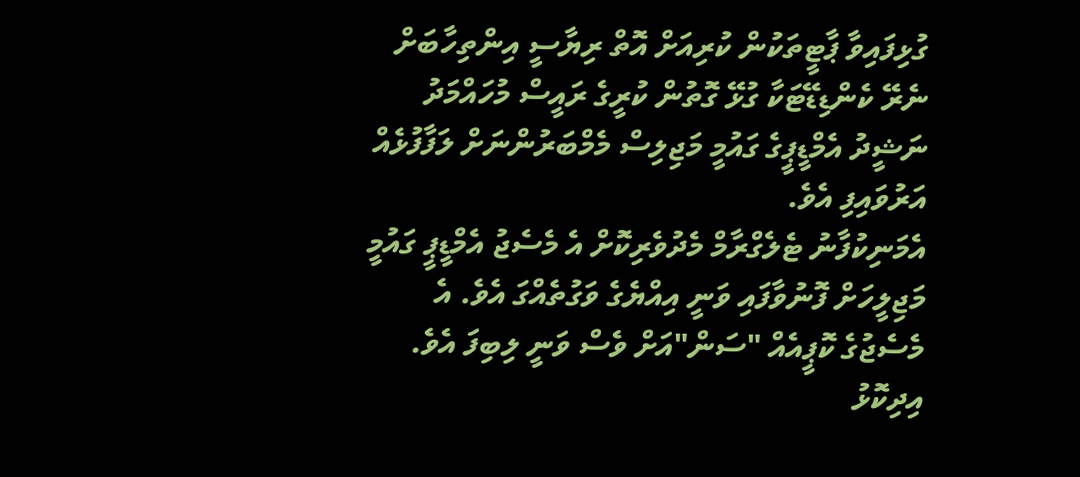ގުޅިފައިވާ ޕާޓީތަކުން ކުރިއަށް އޮތް ރިޔާސީ އިންތިހާބަށް ނެރޭ ކެންޑިޑޭޓަކާ ގުޅޭ ގޮތުން ކުރީގެ ރައީސް މުހައްމަދު ނަޝީދު އެމްޑީޕީގެ ގައުމީ މަޖިލިސް މެމްބަރުންނަށް ލަފާފުޅެއް އަރުވައިފި އެވެ.
އެމަނިކުފާނު ޓެލެގްރާމް މެދުވެރިކޮށް އެ މެސެޖު އެމްޑީޕީ ގައުމީ މަޖިލީހަށް ފޮނުވާފައި ވަނީ އިއްޔެގެ ވަގުތެއްގަ އެވެ. އެ މެސެޖުގެ ކޮޕީއެއް "ސަން"އަށް ވެސް ވަނީ ލިބިފަ އެވެ.
އިދިކޮޅު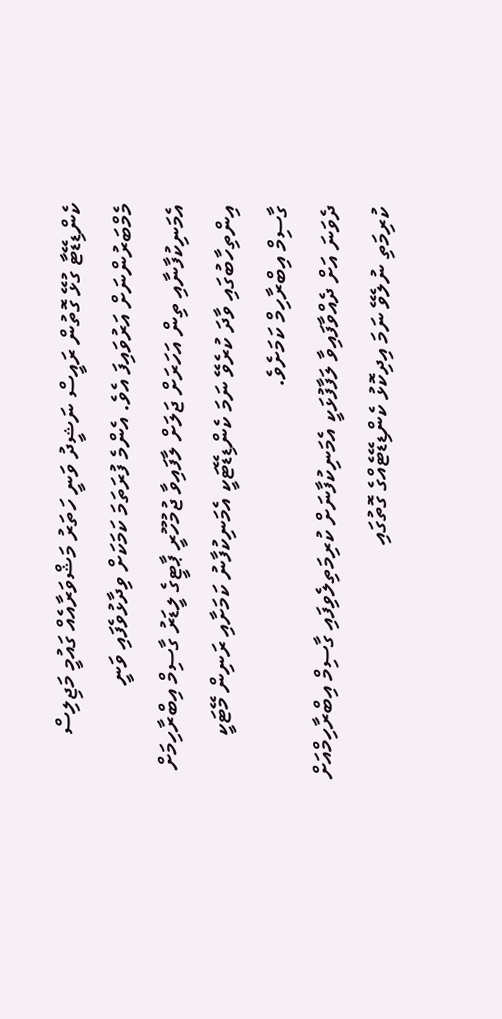ކެންޑިޑޭޓާ ގުޅޭ ގޮތުން ރައީސް ނަޝީދު ވަނީ ހަތަރު މަޝްވަރާއެއް ގައުމީ މަޖިލިސް މެމްބަރުންނަށް އަރުވައިފަ އެވެ. އެންމެ ފުރަތަމަ ކަމަކަށް ވިދާޅުވެފައި ވަނީ އެމަނިކުފާނާއި ތިން އަހަރަށް ޖަލަށް ލާފައިވާ ޖުމުހޫރީ ޕާޓީގެ ލީޑަރު ގާސިމް އިބްރާހިމަށް އިންތިހާބުގައި ވާދަ ކުރެވޭ ނަމަ ކެންޑިޑޭޓަކީ އެމަނިކުފާނު ކަމަށާއި ރަނިން މޭޓަކީ ގާސިމް އިބްރާހިމް ކަމަށެވެ.
ދެވަނަ އަށް ދެއްވާފައިވާ ލަފާފުޅަކީ އެމަނިކުފާނަށް ކުރިމަތިލެވިފައި ގާސިމް އިބްރާހިމްއަށް ކުރިމަތި ނުލެވޭ ނަމަ އިދިކޮޅު ކެންޑިޑޭޓެއްގެ ގޮތުގައި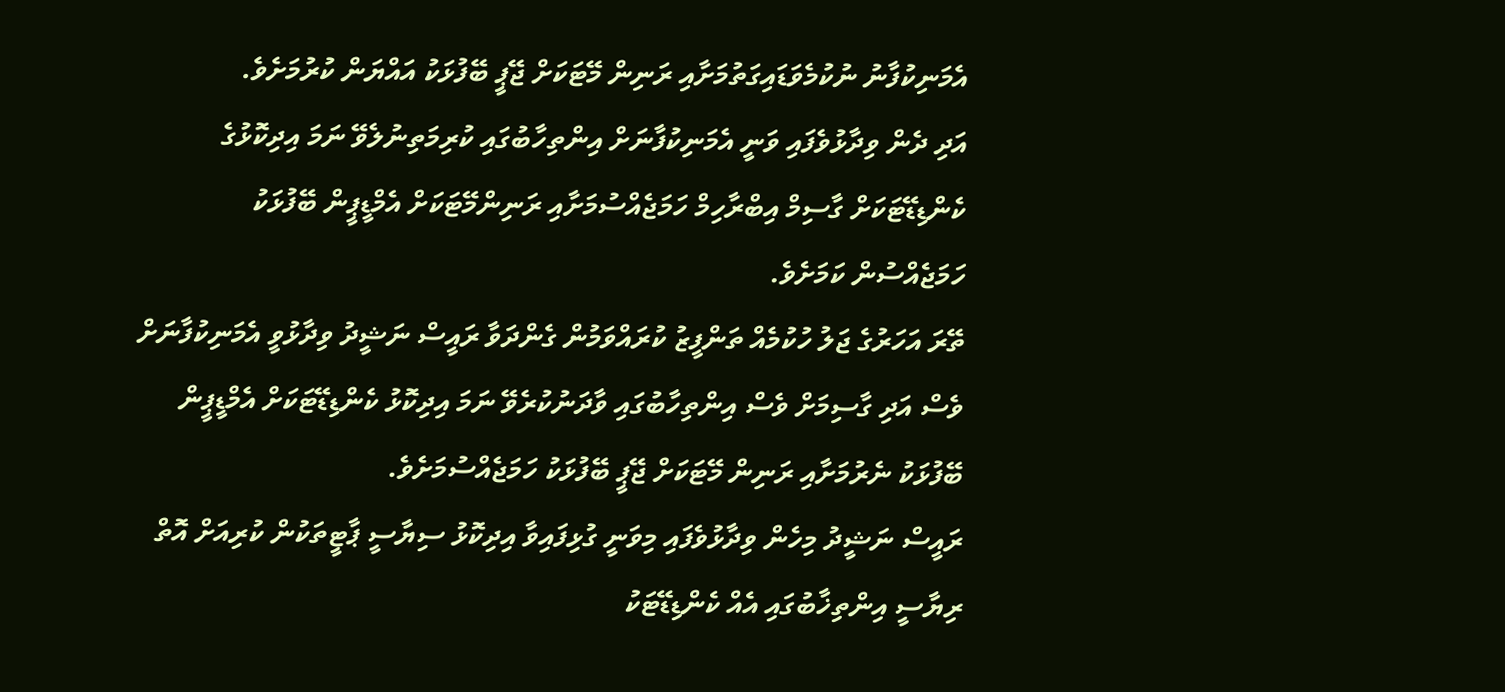އެމަނިކުފާނު ނުކުމެވަޑައިގަތުމަށާއި ރަނިން މޭޓަކަށް ޖޭޕީ ބޭފުޅަކު އައްޔަން ކުރުމަށެވެ.
އަދި ދެން ވިދާޅުވެފައި ވަނީ އެމަނިކުފާނަށް އިންތިހާބުގައި ކުރިމަތިނުލެވޭ ނަމަ އިދިކޮޅުގެ ކެންޑިޑޭޓަކަށް ގާސިމް އިބްރާހިމް ހަމަޖެއްސުމަށާއި ރަނިންމޭޓަކަށް އެމްޑީޕީން ބޭފުޅަކު ހަމަޖެއްސުން ކަމަށެވެ.
ތޭރަ އަހަރުގެ ޖަލު ހުކުމެއް ތަންފީޒު ކުރައްވަމުން ގެންދަވާ ރައީސް ނަޝީދު ވިދާޅުވީ އެމަނިކުފާނަށް ވެސް އަދި ގާސިމަށް ވެސް އިންތިހާބުގައި ވާދަނުކުރެވޭ ނަމަ އިދިކޮޅު ކެންޑިޑޭޓަކަށް އެމްޑީޕީން ބޭފުޅަކު ނެރުމަށާއި ރަނިން މޭޓަކަށް ޖޭޕީ ބޭފުޅަކު ހަމަޖެއްސުމަށެވެ.
ރައީސް ނަޝީދު މިހެން ވިދާޅުވެފައި މިވަނީ ގުޅިފައިވާ އިދިކޮޅު ސިޔާސީ ޕާޓީތަކުން ކުރިއަށް އޮތް ރިޔާސީ އިންތިޚާބުގައި އެއް ކެންޑިޑޭޓަކު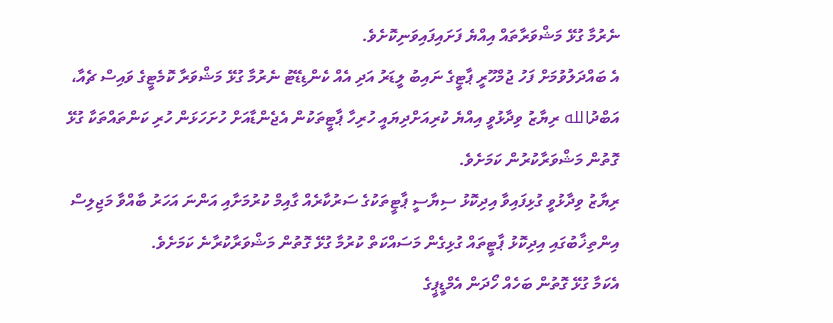ނެރުމާ ގުޅޭ މަޝްވަރާތައް އިއްޔެ ފަށައިފައިވަނިކޮށެވެ.
އެ ބައްދަލުވުމަށް ފަހު ޖުމްހޫރީ ޕާޓީގެ ނައިބު ލީޑަރު އަދި އެއް ކެންޑިޑޭޓު ނެރުމާ ގުޅޭ މަޝްވަރާ ކޮމެޓީގެ ވައިސް ޗެއާ، އަބްދުالله ރިޔާޒު ވިދާޅުވީ އިއްޔެ ކުރިއަށްދިޔައީ ހުރިހާ ޕާޓީތަކުން އެޖެންޑާއަށް ހުށަހަޅަން ހުރި ކަންތައްތަކާ ގުޅޭ ގޮތުން މަޝްވަރާކުރުން ކަމަށެވެ.
ރިޔާޒު ވިދާޅުވީ ގުޅިފައިވާ އިދިކޮޅު ސިޔާސީ ޕާޓީތަކުގެ ސަރުކާރެއް ގާއިމް ކުރުމަށާއި އަންނަ އަހަރު ބާއްވާ މަޖިލިސް އިންތިޚާބުގައި އިދިކޮޅު ޕާޓީތައް ގުޅިގެން މަސައްކަތް ކުރުމާ ގުޅޭ ގޮތުން މަޝްވަރާކުރާނެ ކަމަށެވެ.
އެކަމާ ގުޅޭ ގޮތުން ބަހެއް ހޯދަން އެމްޑީޕީގެ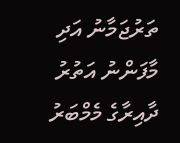ތަރުޖަމާނު އަދި މާފަންނު އަތުރު ދާއިރާގެ މެމްބަރު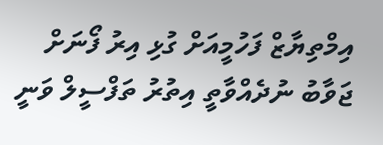އިމްތިޔާޒް ފަހުމީއަށް ގުޅި އިރު ފޯނަށް ޖަވާބު ނުދެއްވާތީ އިތުރު ތަފްސީލް ވަނީ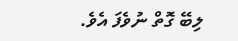ލިބޭ ގޮތް ނުވެފަ އެވެ.